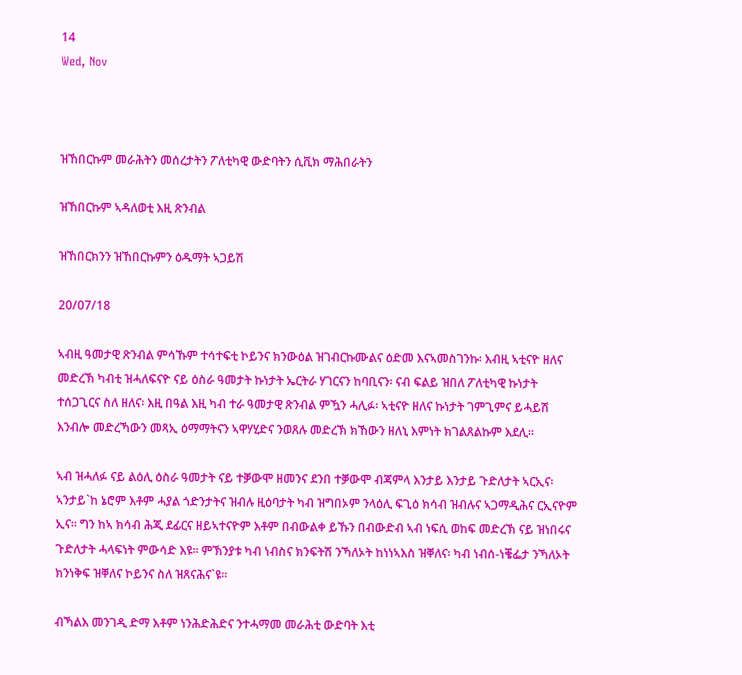14
Wed, Nov



ዝኸበርኩም መራሕትን መሰረታትን ፖለቲካዊ ውድባትን ሲቪክ ማሕበራትን

ዝኸበርኩም ኣዳለወቲ እዚ ጽንብል

ዝኸበርክንን ዝኸበርኩምን ዕዱማት ኣጋይሽ

20/07/18

ኣብዚ ዓመታዊ ጽንብል ምሳኹም ተሳተፍቲ ኮይንና ክንውዕል ዝገብርኩሙልና ዕድመ እናኣመስገንኩ፡ እብዚ ኣቲናዮ ዘለና መድረኽ ካብቲ ዝሓለፍናዮ ናይ ዕስራ ዓመታት ኩነታት ኤርትራ ሃገርናን ከባቢናን፡ ናብ ፍልይ ዝበለ ፖለቲካዊ ኩነታት ተሰጋጊርና ስለ ዘለና፡ እዚ በዓል እዚ ካብ ተራ ዓመታዊ ጽንብል ምዃን ሓሊፉ፡ ኣቲናዮ ዘለና ኩነታት ገምጊምና ይሓይሽ እንብሎ መድረኻውን መጻኢ ዕማማትናን ኣዋሃሂድና ንወጸሉ መድረኽ ክኸውን ዘለኒ እምነት ክገልጸልኩም እደሊ።

ኣብ ዝሓለፉ ናይ ልዕሊ ዕስራ ዓመታት ናይ ተቓውሞ ዘመንና ደንበ ተቓውሞ ብጃምላ እንታይ እንታይ ጉድለታት ኣርኢና፡ ኣንታይ`ከ ኔሮም እቶም ሓያል ጎድንታትና ዝብሉ ዚዕባታት ካብ ዝግበኦም ንላዕሊ ፍጊዕ ክሳብ ዝብሉና ኣጋማዲሕና ርኢናዮም ኢና። ግን ከኣ ክሳብ ሕጂ ደፊርና ዘይኣተናዮም እቶም በብውልቀ ይኹን በብውድብ ኣብ ነፍሲ ወከፍ መድረኽ ናይ ዝነበሩና ጉድለታት ሓላፍነት ምውሳድ እዩ። ምኽንያቱ ካብ ነብስና ክንፍትሽ ንኻለኦት ከነነኣእስ ዝቐለና፡ ካብ ነብሰ-ነቔፌታ ንኻለኦት ክንነቅፍ ዝቐለና ኮይንና ስለ ዝጸናሕና`ዩ።

ብኻልእ መንገዲ ድማ እቶም ነንሕድሕድና ንተሓማመ መራሕቲ ውድባት እቲ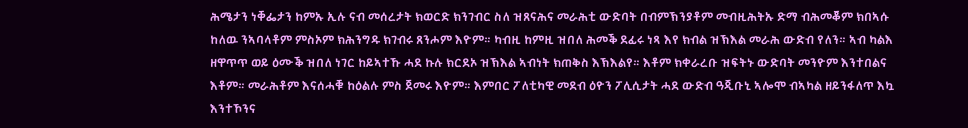ሕሜታን ነቐፌታን ከምኡ ኢሉ ናብ መሰረታት ክወርድ ክንገብር ስለ ዝጸናሕና መራሕቲ ውድባት በብምኽንያቶም መብዚሕትኡ ድማ ብሕመቖም ክበኣሱ ከለዉ ንኣባላቶም ምስኦም ክሕንግዱ ክገብሩ ጸንሖም እዮም። ካብዚ ከምዚ ዝበለ ሕመቕ ደፊሩ ነጻ እየ ክብል ዝኽእል መራሕ ውድብ የለን። ኣብ ካልእ ዘዋጥጥ ወይ ዕሙቕ ዝበለ ነገር ከይኣተኹ ሓደ ኩሉ ክርደኦ ዝኽእል ኣብነት ክጠቅስ እኽእልየ። እቶም ክቀራረቡ ዝፍትኑ ውድባት መንዮም እንተበልና እቶም። መራሕቶም እናሰሓቑ ከዕልሉ ምስ ጀመሩ እዮም። እምበር ፖለቲካዊ መደብ ዕዮን ፖሊሲታት ሓደ ውድብ ዓጂቡኒ ኣሎሞ ብኣካል ዘይንፋለጥ እኳ እንተኾንና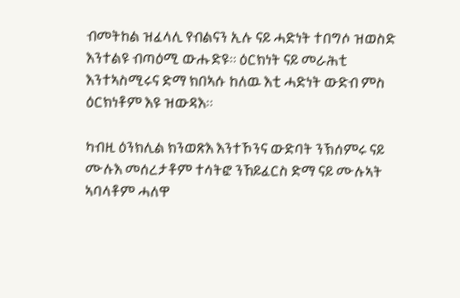ብመትከል ዝፈላሊ የብልናን ኢሉ ናይ ሓድነት ተበግሶ ዝወስድ እንተልዩ ብጣዕሚ ውሑድዩ። ዕርክነት ናይ መራሕቲ እንተኣስሚሩና ድማ ክበኣሱ ከለዉ እቲ ሓድነት ውድብ ምስ ዕርክነቶም እዩ ዝውዳእ።

ካብዚ ዕንክሊል ክንወጽእ እንተኾንና ውድባት ንኽሰምሩ ናይ ሙሉእ መሰረታቶም ተሳትፎ ንኸይፈርስ ድማ ናይ ሙሉኣት ኣባላቶም ሓለዋ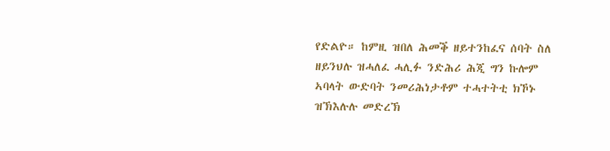የድልዮ። ከምዚ ዝበለ ሕመቕ ዘይተንከፈና ሰባት ስለ ዘይንህሉ ዝሓለፈ ሓሊፉ ንድሕሪ ሕጂ ግን ኩሎም ኣባላት ውድባት ንመሪሕነታቶም ተሓተትቲ ክኾኑ ዝኽእሉሉ መድረኽ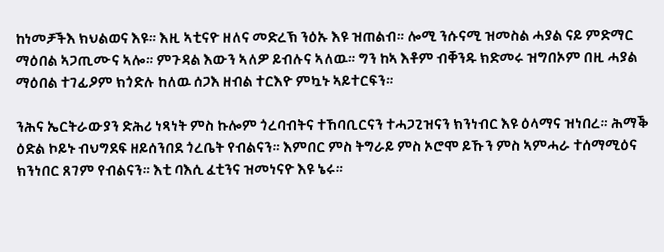ከነመቻችእ ክህልወና እዩ። እዚ ኣቲናዮ ዘለና መድረኽ ንዕኡ እዩ ዝጠልብ። ሎሚ ንሱናሚ ዝመስል ሓያል ናይ ምድማር ማዕበል ኣጋጢሙና ኣሎ። ምጉዳል እውን ኣለዎ ይብሉና ኣለዉ። ግን ከኣ እቶም ብቐንዱ ክድመሩ ዝግበኦም በዚ ሓያል ማዕበል ተገፊዖም ክጎድሉ ከለዉ ሰጋእ ዘብል ተርእዮ ምኳኑ ኣይተርፍን።

ንሕና ኤርትራውያን ድሕሪ ነጻነት ምስ ኩሎም ጎረባብትና ተኸባቢርናን ተሓጋጊዝናን ክንነብር እዩ ዕላማና ዝነበረ። ሕማቕ ዕድል ኮይኑ ብህግደፍ ዘይሰንበደ ጎረቤት የብልናን። እምበር ምስ ትግራይ ምስ ኦሮሞ ይኹን ምስ ኣምሓራ ተሰማሚዕና ክንነበር ጸገም የብልናን። እቲ ባእሲ ፈቲንና ዝመነናዮ እዩ ኔሩ።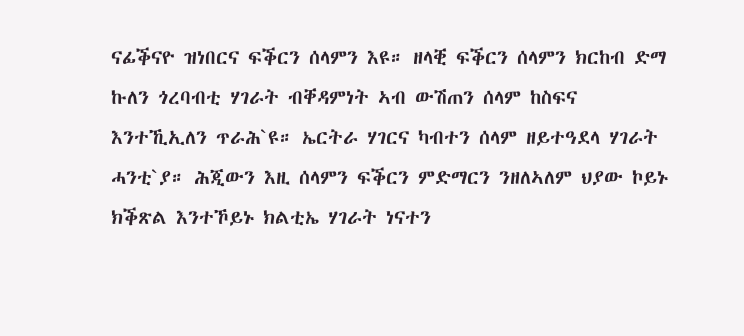ናፊቕናዮ ዝነበርና ፍቕርን ሰላምን እዩ። ዘላቒ ፍቕርን ሰላምን ክርከብ ድማ ኩለን ጎረባብቲ ሃገራት ብቐዳምነት ኣብ ውሽጠን ሰላም ከስፍና እንተኺኢለን ጥራሕ`ዩ። ኤርትራ ሃገርና ካብተን ሰላም ዘይተዓደላ ሃገራት ሓንቲ`ያ። ሕጂውን እዚ ሰላምን ፍቕርን ምድማርን ንዘለኣለም ህያው ኮይኑ ክቕጽል እንተኾይኑ ክልቲኤ ሃገራት ነናተን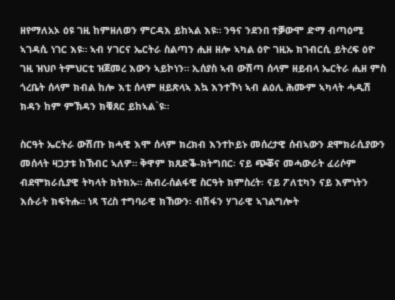ዘየማለአኦ ዕዩ ገዚ ከምዘለወን ምርዳእ ይከኣል እዩ። ንዓና ንደንበ ተቓውሞ ድማ ብጣዕሚ ኣገዳሲ ነገር እዩ። ኣብ ሃገርና ኤርትራ ስልጣን ሒዘ ዘሎ ኣካል ዕዮ ገዚኡ ክገብርሲ ይትረፍ ዕዮ ገዚ ዝህቦ ትምህርቲ ዝጀመረ እውን ኣይኮነን። ኢሰያስ ኣብ ውሽጣ ሰላም ዘይብላ ኤርትራ ሒዘ ምስ ጎረቤት ሰላም ክብል ከሎ እቲ ሰላም ዘይጽላኣ እኳ እንተኾነ ኣብ ልዕሊ ሕሙም ኣካላት ሓዲሽ ክዳን ከም ምኽዳን ክቑጸር ይከኣል`ዩ።

ስርዓት ኤርትራ ውሽጡ ክሓዊ እሞ ሰላም ክረክብ እንተኮይኑ መሰረታዊ ሰብኣውን ደሞክራሲያውን መሰላት ዛጋታቱ ከኽብር ኣለዎ። ቅዋም ክጸድቕ-ክትግበር፡ ናይ ጭቖና መሓውራት ፈሪሶም ብደሞክራሲያዊ ትካላት ክትክኡ። ሕብረ-ሰልፋዊ ስርዓት ክምስረት፡ ናይ ፖለቲካን ናይ እምነትን እሱራት ክፍትሑ። ነጻ ፕረስ ተግባራዊ ክኸውን፡ ብሽፋን ሃገራዊ ኣገልግሎት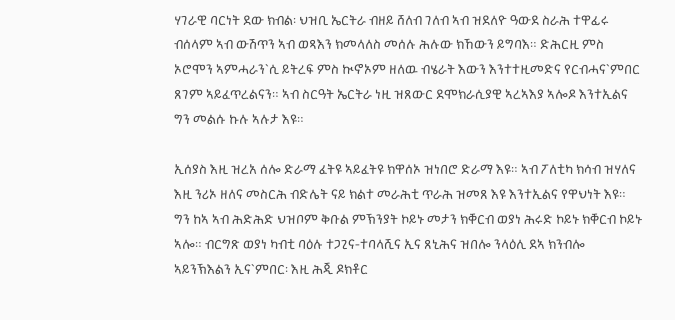ሃገራዊ ባርነት ደው ክብል፡ ህዝቢ ኤርትራ ብዘይ ሸለብ ገለብ ኣብ ዝደለዮ ዓውደ ስራሕ ተዋፊሩ ብሰላም ኣብ ውሽጥን ኣብ ወጻእን ክመላለስ መሰሉ ሕሉው ክኸውን ይግባእ። ድሕርዚ ምስ ኦሮሞን ኣምሓራን`ሲ ይትረፍ ምስ ኲኖኦም ዘለዉ ብሄራት እውን እንተተዚመድና የርብሓና`ምበር ጸገም ኣይፈጥረልናን። ኣብ ስርዓት ኤርትራ ነዚ ዝጸውር ደሞክራሲያዊ ኣረኣእያ ኣሎዶ እንተኢልና ግን መልሱ ኩሉ ኣሉታ እዩ።

ኢሰያስ እዚ ዝረአ ሰሎ ድራማ ፈትዩ ኣይፈትዩ ክዋሰኦ ዝነበሮ ድራማ እዩ። ኣብ ፖለቲካ ክሳብ ዝሃለና እዚ ንሪኦ ዘለና መስርሕ ብድሌት ናይ ክልተ መራሕቲ ጥራሕ ዝመጸ እዩ እንተኢልና የዋህነት እዩ። ግን ከኣ ኣብ ሕድሕድ ህዝቦም ቅቡል ምኽንያት ኮይኑ መታን ክቐርብ ወያነ ሕሩድ ኮይኑ ክቐርብ ኮይኑ ኣሎ። ብርግጽ ወያነ ካብቲ ባዕሉ ተጋጊና-ተባላሺና ኢና ጸኒሕና ዝበሎ ንላዕሊ ደኣ ክንብሎ ኣይንኽእልን ኢና`ምበር፡ እዚ ሕጂ ዶክቶር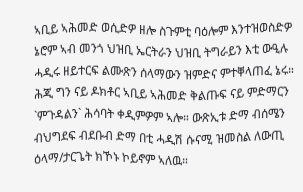ኣቢይ ኣሕመድ ወሲድዎ ዘሎ ስጉምቲ ባዕሎም እንተዝወስድዎ ኔሮም ኣብ መንጎ ህዝቢ ኤርትራን ህዝቢ ትግራይን እቲ ውዒሉ ሓዲሩ ዘይተርፍ ልሙጽን ሰላማውን ዝምድና ምተቐላጠፈ ኔሩ። ሕጂ ግን ናይ ዶክቶር ኣቢይ ኣሕመድ ቅልጡፍ ናይ ምድማርን `ምጉዳልን` ሕሳባት ቀዲምዎም ኣሎ። ውጽኢቱ ድማ ብሰሜን ብህግደፍ ብደቡብ ድማ በቲ ሓዲሽ ሱናሚ ዝመስል ለውጢ ዕላማ/ታርጌት ክኾኑ ኮይኖም ኣለዉ።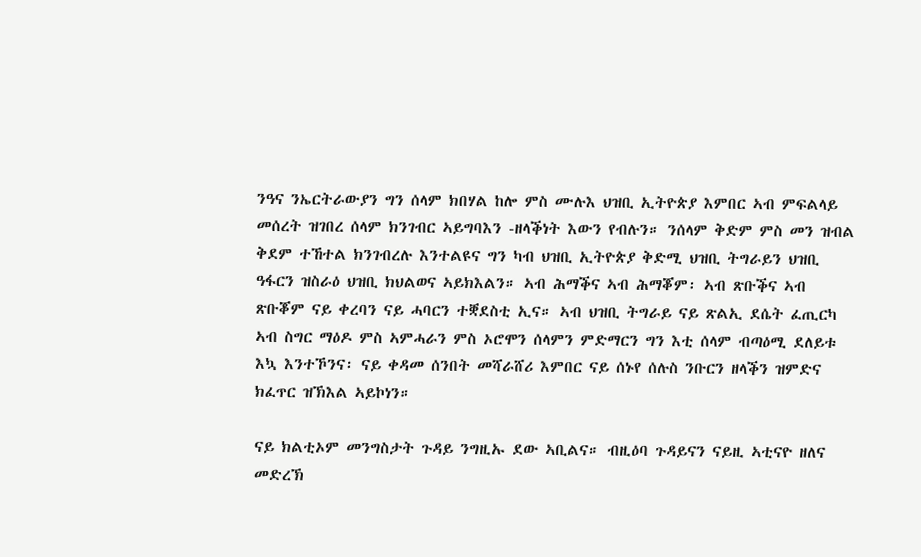ንዓና ንኤርትራውያን ግን ሰላም ክበሃል ከሎ ምስ ሙሉእ ህዝቢ ኢትዮጵያ እምበር ኣብ ምፍልላይ መሰረት ዝገበረ ሰላም ክንገብር ኣይግባእን -ዘላቕነት እውን የብሉን። ንሰላም ቅድም ምስ መን ዝብል ቅደም ተኸተል ክንገብረሉ እንተልዩና ግን ካብ ህዝቢ ኢትዮጵያ ቅድሚ ህዝቢ ትግራይን ህዝቢ ዓፋርን ዝስራዕ ህዝቢ ክህልወና ኣይክእልን። ኣብ ሕማቕና ኣብ ሕማቖም፡ ኣብ ጽቡቕና ኣብ ጽቡቖም ናይ ቀረባን ናይ ሓባርን ተቛደስቲ ኢና። ኣብ ህዝቢ ትግራይ ናይ ጽልኢ ደሴት ፈጢርካ ኣብ ስግር ማዕዶ ምስ ኣምሓራን ምስ ኦሮሞን ሰላምን ምድማርን ግን እቲ ሰላም ብጣዕሚ ደለይቱ እኳ እንተኾንና፡ ናይ ቀዳመ ሰንበት መሻራሸሪ እምበር ናይ ሰኑየ ሰሉስ ንቡርን ዘላቕን ዝምድና ክፈጥር ዝኽእል ኣይኮነን።

ናይ ክልቲኦም መንግስታት ጉዳይ ንግዚኡ ደው ኣቢልና። ብዚዕባ ጉዳይናን ናይዚ ኣቲናዮ ዘለና መድረኽ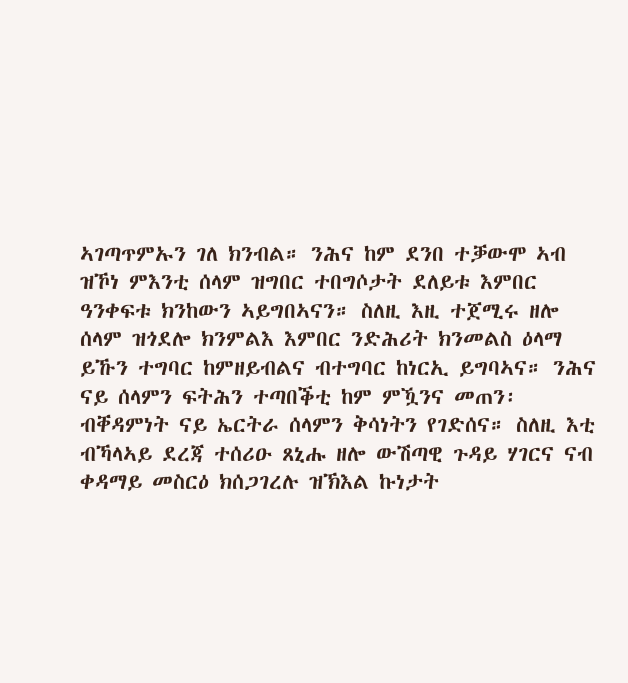ኣገጣጥምኡን ገለ ክንብል። ንሕና ከም ደንበ ተቓውሞ ኣብ ዝኾነ ምእንቲ ሰላም ዝግበር ተበግሶታት ደለይቱ እምበር ዓንቀፍቱ ክንከውን ኣይግበኣናን። ስለዚ እዚ ተጀሚሩ ዘሎ ሰላም ዝጎደሎ ክንምልእ እምበር ንድሕሪት ክንመልስ ዕላማ ይኹን ተግባር ከምዘይብልና ብተግባር ከነርኢ ይግባኣና። ንሕና ናይ ሰላምን ፍትሕን ተጣበቕቲ ከም ምዃንና መጠን፡ ብቐዳምነት ናይ ኤርትራ ሰላምን ቅሳነትን የገድሰና። ስለዚ እቲ ብኻላኣይ ደረጃ ተሰሪዑ ጸኒሑ ዘሎ ውሽጣዊ ጉዳይ ሃገርና ናብ ቀዳማይ መስርዕ ክሰጋገረሉ ዝኽእል ኩነታት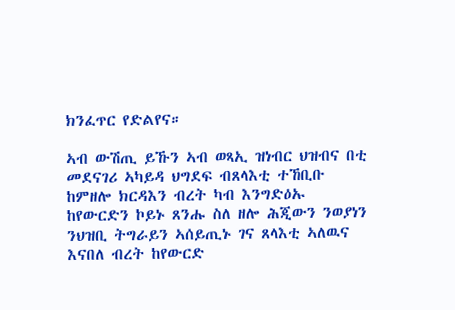ክንፈጥር የድልየና።

ኣብ ውሽጢ ይኹን ኣብ ወጻኢ ዝነብር ህዝብና በቲ መደናገሪ ኣካይዳ ህግደፍ ብጸላእቲ ተኸቢቡ ከምዘሎ ክርዳእን ብረት ካብ እንግድዕኡ ከየውርድን ኮይኑ ጸንሑ ስለ ዘሎ ሕጂውን ንወያነን ንህዝቢ ትግራይን ኣሰይጢኑ ገና ጸላእቲ ኣለዉና እናበለ ብረት ከየውርድ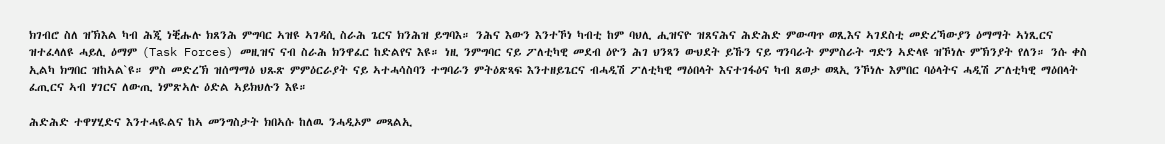ክገብሮ ስለ ዝኽእል ካብ ሕጂ ነቒሑሉ ክጸንሕ ምግባር ኣዝዩ ኣገዳሲ ስራሕ ጌርና ክንሕዝ ይግባእ። ንሕና እውን እንተኾነ ካብቲ ከም ባህሊ ሒዝናዮ ዝጸናሕና ሕድሕድ ምውጣጥ ወጺእና ኣገደስቲ መድረኻውያን ዕማማት ኣነጺርና ዝተፈላለዩ ሓይሊ ዕማም (Task Forces) መዚዝና ናብ ስራሕ ክንዋፈር ከድልየና እዩ። ነዚ ንምግባር ናይ ፖለቲካዊ መደብ ዕዮን ሕገ ህንጻን ውህደት ይኹን ናይ ግንባራት ምምስራት ግድን ኣድላዩ ዝኾነሉ ምኽንያት የለን። ንሱ ቀስ ኢልካ ክግበር ዝከኣል`ዩ። ምስ መድረኽ ዝሰማማዕ ህጹጽ ምምዕርራያት ናይ ኣተሓሳስባን ተግባራን ምትዕጽጻፍ እንተዘይጌርና ብሓዲሽ ፖለቲካዊ ማዕበላት እናተገፋዕና ካብ ጸወታ ወጻኢ ንኾነሉ እምበር ባዕላትና ሓዲሽ ፖለቲካዊ ማዕበላት ፈጢርና ኣብ ሃገርና ለውጢ ነምጽኣሉ ዕድል ኣይክህሉን እዩ።

ሕድሕድ ተዋሃሂድና እንተሓዪልና ከኣ መንግስታት ክበኣሱ ከለዉ ንሓዲኦም መጻልኢ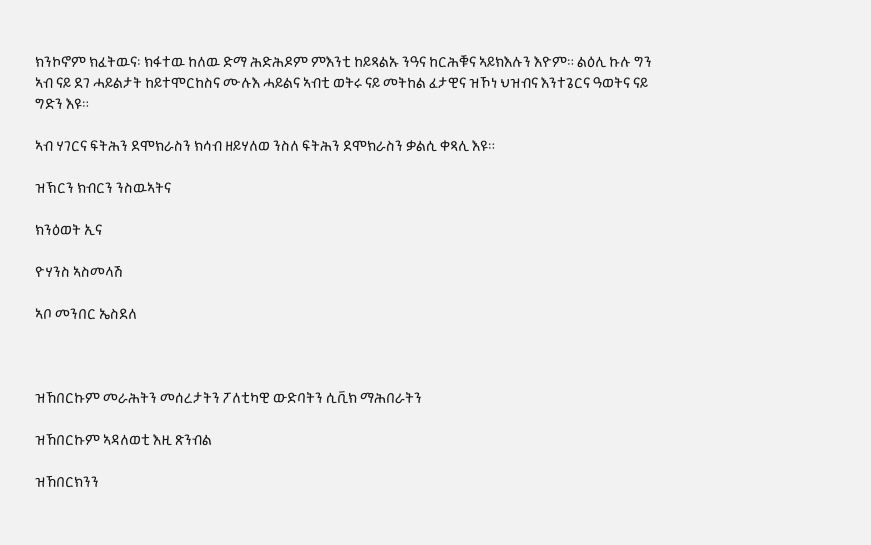ክንኮኖም ክፈትዉና፡ ክፋተዉ ከለዉ ድማ ሕድሕዶም ምእንቲ ከይጻልኡ ንዓና ከርሕቑና ኣይክእሉን እዮም። ልዕሊ ኩሉ ግን ኣብ ናይ ደገ ሓይልታት ከይተሞርከስና ሙሉእ ሓይልና ኣብቲ ወትሩ ናይ መትከል ፈታዊና ዝኾነ ህዝብና እንተጌርና ዓወትና ናይ ግድን እዩ።

ኣብ ሃገርና ፍትሕን ደሞክራስን ክሳብ ዘይሃለወ ንስለ ፍትሕን ደሞክራስን ቃልሲ ቀጻሊ እዩ።

ዝኽርን ክብርን ንስዉኣትና

ክንዕወት ኢና

ዮሃንስ ኣስመላሽ

ኣቦ መንበር ኤስደለ



ዝኸበርኩም መራሕትን መሰረታትን ፖለቲካዊ ውድባትን ሲቪክ ማሕበራትን

ዝኸበርኩም ኣዳለወቲ እዚ ጽንብል

ዝኸበርክንን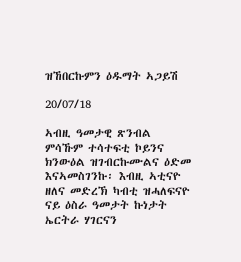ዝኸበርኩምን ዕዱማት ኣጋይሽ

20/07/18

ኣብዚ ዓመታዊ ጽንብል ምሳኹም ተሳተፍቲ ኮይንና ክንውዕል ዝገብርኩሙልና ዕድመ እናኣመስገንኩ፡ እብዚ ኣቲናዮ ዘለና መድረኽ ካብቲ ዝሓለፍናዮ ናይ ዕስራ ዓመታት ኩነታት ኤርትራ ሃገርናን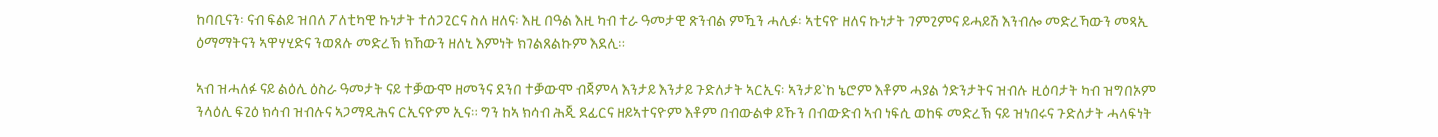ከባቢናን፡ ናብ ፍልይ ዝበለ ፖለቲካዊ ኩነታት ተሰጋጊርና ስለ ዘለና፡ እዚ በዓል እዚ ካብ ተራ ዓመታዊ ጽንብል ምዃን ሓሊፉ፡ ኣቲናዮ ዘለና ኩነታት ገምጊምና ይሓይሽ እንብሎ መድረኻውን መጻኢ ዕማማትናን ኣዋሃሂድና ንወጸሉ መድረኽ ክኸውን ዘለኒ እምነት ክገልጸልኩም እደሊ።

ኣብ ዝሓለፉ ናይ ልዕሊ ዕስራ ዓመታት ናይ ተቓውሞ ዘመንና ደንበ ተቓውሞ ብጃምላ እንታይ እንታይ ጉድለታት ኣርኢና፡ ኣንታይ`ከ ኔሮም እቶም ሓያል ጎድንታትና ዝብሉ ዚዕባታት ካብ ዝግበኦም ንላዕሊ ፍጊዕ ክሳብ ዝብሉና ኣጋማዲሕና ርኢናዮም ኢና። ግን ከኣ ክሳብ ሕጂ ደፊርና ዘይኣተናዮም እቶም በብውልቀ ይኹን በብውድብ ኣብ ነፍሲ ወከፍ መድረኽ ናይ ዝነበሩና ጉድለታት ሓላፍነት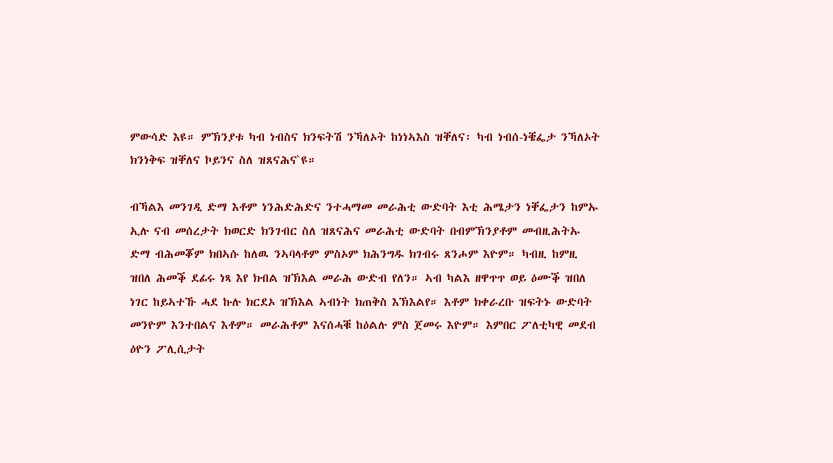ምውሳድ እዩ። ምኽንያቱ ካብ ነብስና ክንፍትሽ ንኻለኦት ከነነኣእስ ዝቐለና፡ ካብ ነብሰ-ነቔፌታ ንኻለኦት ክንነቅፍ ዝቐለና ኮይንና ስለ ዝጸናሕና`ዩ።

ብኻልእ መንገዲ ድማ እቶም ነንሕድሕድና ንተሓማመ መራሕቲ ውድባት እቲ ሕሜታን ነቐፌታን ከምኡ ኢሉ ናብ መሰረታት ክወርድ ክንገብር ስለ ዝጸናሕና መራሕቲ ውድባት በብምኽንያቶም መብዚሕትኡ ድማ ብሕመቖም ክበኣሱ ከለዉ ንኣባላቶም ምስኦም ክሕንግዱ ክገብሩ ጸንሖም እዮም። ካብዚ ከምዚ ዝበለ ሕመቕ ደፊሩ ነጻ እየ ክብል ዝኽእል መራሕ ውድብ የለን። ኣብ ካልእ ዘዋጥጥ ወይ ዕሙቕ ዝበለ ነገር ከይኣተኹ ሓደ ኩሉ ክርደኦ ዝኽእል ኣብነት ክጠቅስ እኽእልየ። እቶም ክቀራረቡ ዝፍትኑ ውድባት መንዮም እንተበልና እቶም። መራሕቶም እናሰሓቑ ከዕልሉ ምስ ጀመሩ እዮም። እምበር ፖለቲካዊ መደብ ዕዮን ፖሊሲታት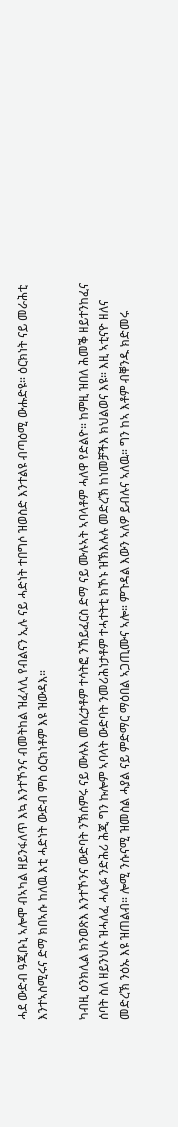ሓደ ውድብ ዓጂቡኒ ኣሎሞ ብኣካል ዘይንፋለጥ እኳ እንተኾንና ብመትከል ዝፈላሊ የብልናን ኢሉ ናይ ሓድነት ተበግሶ ዝወስድ እንተልዩ ብጣዕሚ ውሑድዩ። ዕርክነት ናይ መራሕቲ እንተኣስሚሩና ድማ ክበኣሱ ከለዉ እቲ ሓድነት ውድብ ምስ ዕርክነቶም እዩ ዝውዳእ።

ካብዚ ዕንክሊል ክንወጽእ እንተኾንና ውድባት ንኽሰምሩ ናይ ሙሉእ መሰረታቶም ተሳትፎ ንኸይፈርስ ድማ ናይ ሙሉኣት ኣባላቶም ሓለዋ የድልዮ። ከምዚ ዝበለ ሕመቕ ዘይተንከፈና ሰባት ስለ ዘይንህሉ ዝሓለፈ ሓሊፉ ንድሕሪ ሕጂ ግን ኩሎም ኣባላት ውድባት ንመሪሕነታቶም ተሓተትቲ ክኾኑ ዝኽእሉሉ መድረኽ ከነመቻችእ ክህልወና እዩ። እዚ ኣቲናዮ ዘለና መድረኽ ንዕኡ እዩ ዝጠልብ። ሎሚ ንሱናሚ ዝመስል ሓያል ናይ ምድማር ማዕበል ኣጋጢሙና ኣሎ። ምጉዳል እውን ኣለዎ ይብሉና ኣለዉ። ግን ከኣ እቶም ብቐንዱ ክድመሩ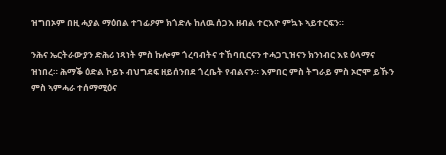ዝግበኦም በዚ ሓያል ማዕበል ተገፊዖም ክጎድሉ ከለዉ ሰጋእ ዘብል ተርእዮ ምኳኑ ኣይተርፍን።

ንሕና ኤርትራውያን ድሕሪ ነጻነት ምስ ኩሎም ጎረባብትና ተኸባቢርናን ተሓጋጊዝናን ክንነብር እዩ ዕላማና ዝነበረ። ሕማቕ ዕድል ኮይኑ ብህግደፍ ዘይሰንበደ ጎረቤት የብልናን። እምበር ምስ ትግራይ ምስ ኦሮሞ ይኹን ምስ ኣምሓራ ተሰማሚዕና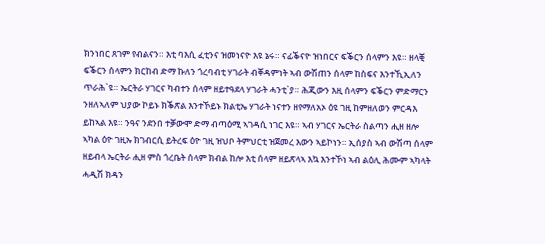ክንነበር ጸገም የብልናን። እቲ ባእሲ ፈቲንና ዝመነናዮ እዩ ኔሩ። ናፊቕናዮ ዝነበርና ፍቕርን ሰላምን እዩ። ዘላቒ ፍቕርን ሰላምን ክርከብ ድማ ኩለን ጎረባብቲ ሃገራት ብቐዳምነት ኣብ ውሽጠን ሰላም ከስፍና እንተኺኢለን ጥራሕ`ዩ። ኤርትራ ሃገርና ካብተን ሰላም ዘይተዓደላ ሃገራት ሓንቲ`ያ። ሕጂውን እዚ ሰላምን ፍቕርን ምድማርን ንዘለኣለም ህያው ኮይኑ ክቕጽል እንተኾይኑ ክልቲኤ ሃገራት ነናተን ዘየማለአኦ ዕዩ ገዚ ከምዘለወን ምርዳእ ይከኣል እዩ። ንዓና ንደንበ ተቓውሞ ድማ ብጣዕሚ ኣገዳሲ ነገር እዩ። ኣብ ሃገርና ኤርትራ ስልጣን ሒዘ ዘሎ ኣካል ዕዮ ገዚኡ ክገብርሲ ይትረፍ ዕዮ ገዚ ዝህቦ ትምህርቲ ዝጀመረ እውን ኣይኮነን። ኢሰያስ ኣብ ውሽጣ ሰላም ዘይብላ ኤርትራ ሒዘ ምስ ጎረቤት ሰላም ክብል ከሎ እቲ ሰላም ዘይጽላኣ እኳ እንተኾነ ኣብ ልዕሊ ሕሙም ኣካላት ሓዲሽ ክዳን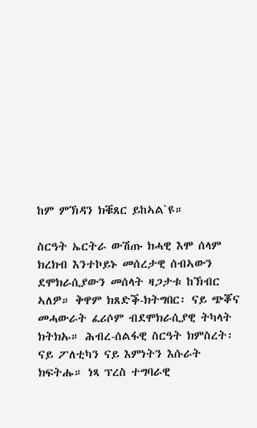ከም ምኽዳን ክቑጸር ይከኣል`ዩ።

ስርዓት ኤርትራ ውሽጡ ክሓዊ እሞ ሰላም ክረክብ እንተኮይኑ መሰረታዊ ሰብኣውን ደሞክራሲያውን መሰላት ዛጋታቱ ከኽብር ኣለዎ። ቅዋም ክጸድቕ-ክትግበር፡ ናይ ጭቖና መሓውራት ፈሪሶም ብደሞክራሲያዊ ትካላት ክትክኡ። ሕብረ-ሰልፋዊ ስርዓት ክምስረት፡ ናይ ፖለቲካን ናይ እምነትን እሱራት ክፍትሑ። ነጻ ፕረስ ተግባራዊ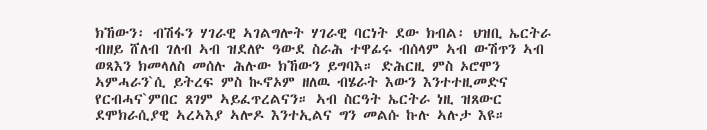ክኸውን፡ ብሽፋን ሃገራዊ ኣገልግሎት ሃገራዊ ባርነት ደው ክብል፡ ህዝቢ ኤርትራ ብዘይ ሸለብ ገለብ ኣብ ዝደለዮ ዓውደ ስራሕ ተዋፊሩ ብሰላም ኣብ ውሽጥን ኣብ ወጻእን ክመላለስ መሰሉ ሕሉው ክኸውን ይግባእ። ድሕርዚ ምስ ኦሮሞን ኣምሓራን`ሲ ይትረፍ ምስ ኲኖኦም ዘለዉ ብሄራት እውን እንተተዚመድና የርብሓና`ምበር ጸገም ኣይፈጥረልናን። ኣብ ስርዓት ኤርትራ ነዚ ዝጸውር ደሞክራሲያዊ ኣረኣእያ ኣሎዶ እንተኢልና ግን መልሱ ኩሉ ኣሉታ እዩ።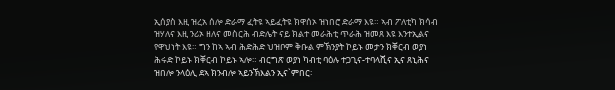ኢሰያስ እዚ ዝረአ ሰሎ ድራማ ፈትዩ ኣይፈትዩ ክዋሰኦ ዝነበሮ ድራማ እዩ። ኣብ ፖለቲካ ክሳብ ዝሃለና እዚ ንሪኦ ዘለና መስርሕ ብድሌት ናይ ክልተ መራሕቲ ጥራሕ ዝመጸ እዩ እንተኢልና የዋህነት እዩ። ግን ከኣ ኣብ ሕድሕድ ህዝቦም ቅቡል ምኽንያት ኮይኑ መታን ክቐርብ ወያነ ሕሩድ ኮይኑ ክቐርብ ኮይኑ ኣሎ። ብርግጽ ወያነ ካብቲ ባዕሉ ተጋጊና-ተባላሺና ኢና ጸኒሕና ዝበሎ ንላዕሊ ደኣ ክንብሎ ኣይንኽእልን ኢና`ምበር፡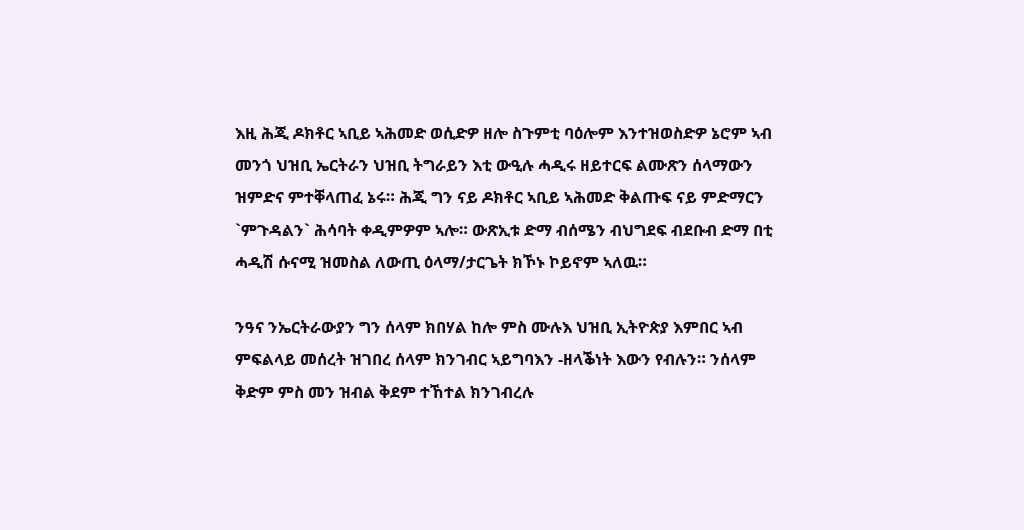እዚ ሕጂ ዶክቶር ኣቢይ ኣሕመድ ወሲድዎ ዘሎ ስጉምቲ ባዕሎም እንተዝወስድዎ ኔሮም ኣብ መንጎ ህዝቢ ኤርትራን ህዝቢ ትግራይን እቲ ውዒሉ ሓዲሩ ዘይተርፍ ልሙጽን ሰላማውን ዝምድና ምተቐላጠፈ ኔሩ። ሕጂ ግን ናይ ዶክቶር ኣቢይ ኣሕመድ ቅልጡፍ ናይ ምድማርን `ምጉዳልን` ሕሳባት ቀዲምዎም ኣሎ። ውጽኢቱ ድማ ብሰሜን ብህግደፍ ብደቡብ ድማ በቲ ሓዲሽ ሱናሚ ዝመስል ለውጢ ዕላማ/ታርጌት ክኾኑ ኮይኖም ኣለዉ።

ንዓና ንኤርትራውያን ግን ሰላም ክበሃል ከሎ ምስ ሙሉእ ህዝቢ ኢትዮጵያ እምበር ኣብ ምፍልላይ መሰረት ዝገበረ ሰላም ክንገብር ኣይግባእን -ዘላቕነት እውን የብሉን። ንሰላም ቅድም ምስ መን ዝብል ቅደም ተኸተል ክንገብረሉ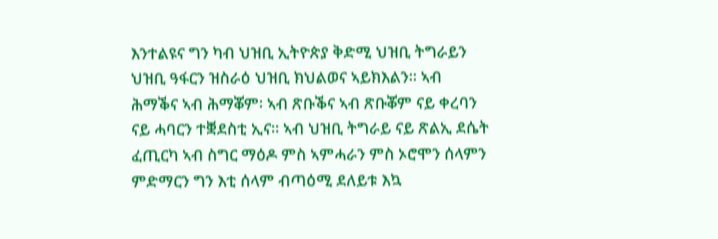እንተልዩና ግን ካብ ህዝቢ ኢትዮጵያ ቅድሚ ህዝቢ ትግራይን ህዝቢ ዓፋርን ዝስራዕ ህዝቢ ክህልወና ኣይክእልን። ኣብ ሕማቕና ኣብ ሕማቖም፡ ኣብ ጽቡቕና ኣብ ጽቡቖም ናይ ቀረባን ናይ ሓባርን ተቛደስቲ ኢና። ኣብ ህዝቢ ትግራይ ናይ ጽልኢ ደሴት ፈጢርካ ኣብ ስግር ማዕዶ ምስ ኣምሓራን ምስ ኦሮሞን ሰላምን ምድማርን ግን እቲ ሰላም ብጣዕሚ ደለይቱ እኳ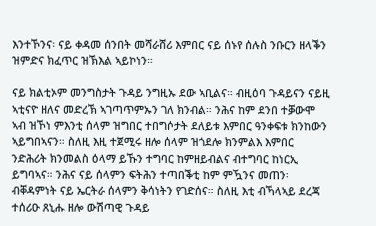እንተኾንና፡ ናይ ቀዳመ ሰንበት መሻራሸሪ እምበር ናይ ሰኑየ ሰሉስ ንቡርን ዘላቕን ዝምድና ክፈጥር ዝኽእል ኣይኮነን።

ናይ ክልቲኦም መንግስታት ጉዳይ ንግዚኡ ደው ኣቢልና። ብዚዕባ ጉዳይናን ናይዚ ኣቲናዮ ዘለና መድረኽ ኣገጣጥምኡን ገለ ክንብል። ንሕና ከም ደንበ ተቓውሞ ኣብ ዝኾነ ምእንቲ ሰላም ዝግበር ተበግሶታት ደለይቱ እምበር ዓንቀፍቱ ክንከውን ኣይግበኣናን። ስለዚ እዚ ተጀሚሩ ዘሎ ሰላም ዝጎደሎ ክንምልእ እምበር ንድሕሪት ክንመልስ ዕላማ ይኹን ተግባር ከምዘይብልና ብተግባር ከነርኢ ይግባኣና። ንሕና ናይ ሰላምን ፍትሕን ተጣበቕቲ ከም ምዃንና መጠን፡ ብቐዳምነት ናይ ኤርትራ ሰላምን ቅሳነትን የገድሰና። ስለዚ እቲ ብኻላኣይ ደረጃ ተሰሪዑ ጸኒሑ ዘሎ ውሽጣዊ ጉዳይ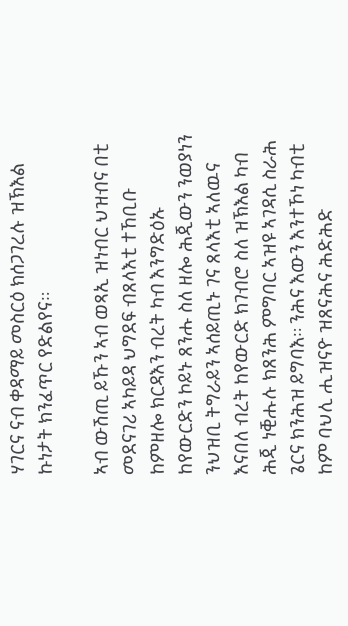ሃገርና ናብ ቀዳማይ መስርዕ ክሰጋገረሉ ዝኽእል ኩነታት ክንፈጥር የድልየና።

ኣብ ውሽጢ ይኹን ኣብ ወጻኢ ዝነብር ህዝብና በቲ መደናገሪ ኣካይዳ ህግደፍ ብጸላእቲ ተኸቢቡ ከምዘሎ ክርዳእን ብረት ካብ እንግድዕኡ ከየውርድን ኮይኑ ጸንሑ ስለ ዘሎ ሕጂውን ንወያነን ንህዝቢ ትግራይን ኣሰይጢኑ ገና ጸላእቲ ኣለዉና እናበለ ብረት ከየውርድ ክገብሮ ስለ ዝኽእል ካብ ሕጂ ነቒሑሉ ክጸንሕ ምግባር ኣዝዩ ኣገዳሲ ስራሕ ጌርና ክንሕዝ ይግባእ። ንሕና እውን እንተኾነ ካብቲ ከም ባህሊ ሒዝናዮ ዝጸናሕና ሕድሕድ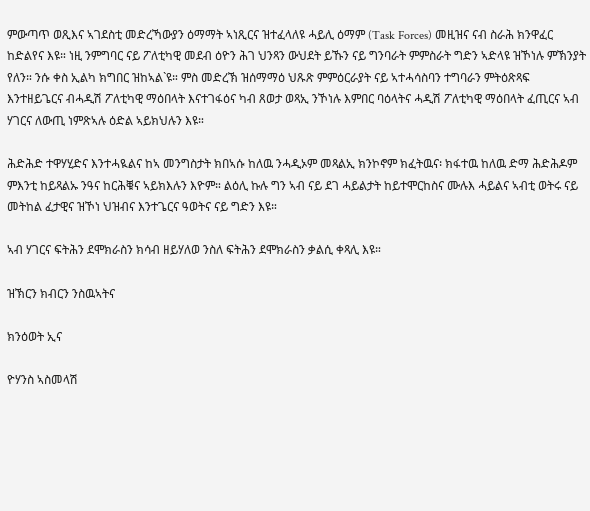ምውጣጥ ወጺእና ኣገደስቲ መድረኻውያን ዕማማት ኣነጺርና ዝተፈላለዩ ሓይሊ ዕማም (Task Forces) መዚዝና ናብ ስራሕ ክንዋፈር ከድልየና እዩ። ነዚ ንምግባር ናይ ፖለቲካዊ መደብ ዕዮን ሕገ ህንጻን ውህደት ይኹን ናይ ግንባራት ምምስራት ግድን ኣድላዩ ዝኾነሉ ምኽንያት የለን። ንሱ ቀስ ኢልካ ክግበር ዝከኣል`ዩ። ምስ መድረኽ ዝሰማማዕ ህጹጽ ምምዕርራያት ናይ ኣተሓሳስባን ተግባራን ምትዕጽጻፍ እንተዘይጌርና ብሓዲሽ ፖለቲካዊ ማዕበላት እናተገፋዕና ካብ ጸወታ ወጻኢ ንኾነሉ እምበር ባዕላትና ሓዲሽ ፖለቲካዊ ማዕበላት ፈጢርና ኣብ ሃገርና ለውጢ ነምጽኣሉ ዕድል ኣይክህሉን እዩ።

ሕድሕድ ተዋሃሂድና እንተሓዪልና ከኣ መንግስታት ክበኣሱ ከለዉ ንሓዲኦም መጻልኢ ክንኮኖም ክፈትዉና፡ ክፋተዉ ከለዉ ድማ ሕድሕዶም ምእንቲ ከይጻልኡ ንዓና ከርሕቑና ኣይክእሉን እዮም። ልዕሊ ኩሉ ግን ኣብ ናይ ደገ ሓይልታት ከይተሞርከስና ሙሉእ ሓይልና ኣብቲ ወትሩ ናይ መትከል ፈታዊና ዝኾነ ህዝብና እንተጌርና ዓወትና ናይ ግድን እዩ።

ኣብ ሃገርና ፍትሕን ደሞክራስን ክሳብ ዘይሃለወ ንስለ ፍትሕን ደሞክራስን ቃልሲ ቀጻሊ እዩ።

ዝኽርን ክብርን ንስዉኣትና

ክንዕወት ኢና

ዮሃንስ ኣስመላሽ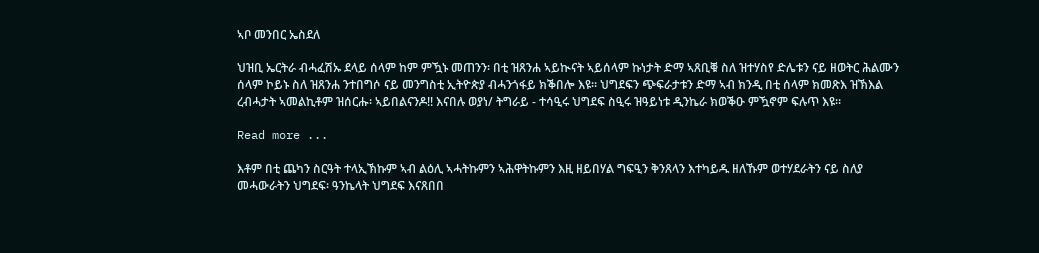ኣቦ መንበር ኤስደለ

ህዝቢ ኤርትራ ብሓፈሽኡ ደላይ ሰላም ከም ምዃኑ መጠንን፡ በቲ ዝጸንሐ ኣይኲናት ኣይሰላም ኩነታት ድማ ኣጸቢቑ ስለ ዝተሃስየ ድሌቱን ናይ ዘወትር ሕልሙን ሰላም ኮይኑ ስለ ዝጸንሐ ንተበግሶ ናይ መንግስቲ ኢትዮጵያ ብሓንጎፋይ ክቕበሎ እዩ። ህግደፍን ጭፍራታቱን ድማ ኣብ ክንዲ በቲ ሰላም ክመጽእ ዝኽእል ረብሓታት ኣመልኪቶም ዝሰርሑ፡ ኣይበልናንዶ!! እናበሉ ወያነ/ ትግራይ - ተሳዒሩ ህግደፍ ስዒሩ ዝዓይነቱ ዲንኬራ ክወቕዑ ምዃኖም ፍሉጥ እዩ።

Read more ...

እቶም በቲ ጨካን ስርዓት ተላኢኽኩም ኣብ ልዕሊ ኣሓትኩምን ኣሕዋትኩምን እዚ ዘይበሃል ግፍዒን ቅንጸላን እተካይዱ ዘለኹም ወተሃደራትን ናይ ስለያ መሓውራትን ህግደፍ፡ ዓንኬላት ህግደፍ እናጸበበ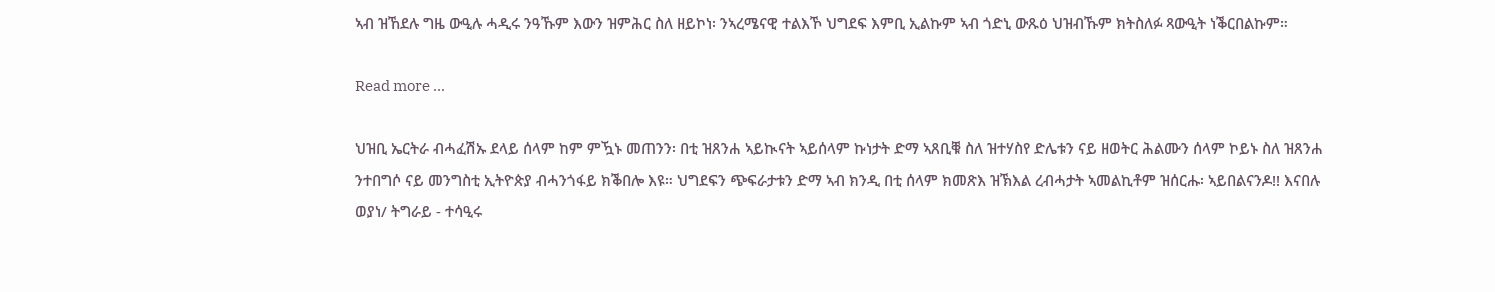ኣብ ዝኸደሉ ግዜ ውዒሉ ሓዲሩ ንዓኹም እውን ዝምሕር ስለ ዘይኮነ፡ ንኣረሜናዊ ተልእኾ ህግደፍ እምቢ ኢልኩም ኣብ ጎድኒ ውጹዕ ህዝብኹም ክትስለፉ ጻውዒት ነቕርበልኩም።

Read more ...

ህዝቢ ኤርትራ ብሓፈሽኡ ደላይ ሰላም ከም ምዃኑ መጠንን፡ በቲ ዝጸንሐ ኣይኲናት ኣይሰላም ኩነታት ድማ ኣጸቢቑ ስለ ዝተሃስየ ድሌቱን ናይ ዘወትር ሕልሙን ሰላም ኮይኑ ስለ ዝጸንሐ ንተበግሶ ናይ መንግስቲ ኢትዮጵያ ብሓንጎፋይ ክቕበሎ እዩ። ህግደፍን ጭፍራታቱን ድማ ኣብ ክንዲ በቲ ሰላም ክመጽእ ዝኽእል ረብሓታት ኣመልኪቶም ዝሰርሑ፡ ኣይበልናንዶ!! እናበሉ ወያነ/ ትግራይ - ተሳዒሩ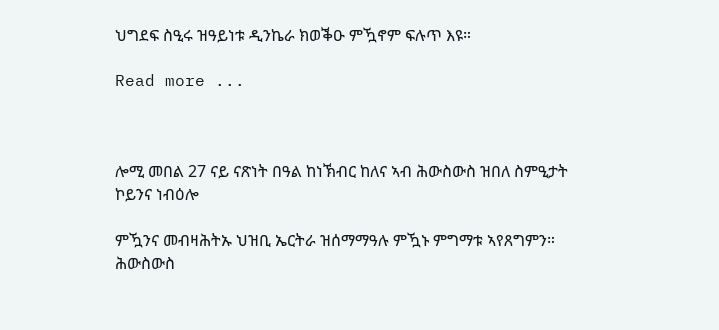ህግደፍ ስዒሩ ዝዓይነቱ ዲንኬራ ክወቕዑ ምዃኖም ፍሉጥ እዩ።

Read more ...



ሎሚ መበል 27 ናይ ናጽነት በዓል ከነኽብር ከለና ኣብ ሕውስውስ ዝበለ ስምዒታት ኮይንና ነብዕሎ

ምዃንና መብዛሕትኡ ህዝቢ ኤርትራ ዝሰማማዓሉ ምዃኑ ምግማቱ ኣየጸግምን። ሕውስውስ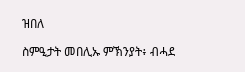ዝበለ

ስምዒታት መበሊኡ ምኽንያት፥ ብሓደ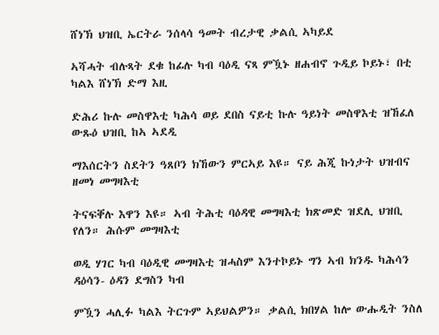ሸነኽ ህዝቢ ኤርትራ ንሰላሳ ዓመት ብረታዊ ቃልሲ ኣካይደ

ኣሻሓት ብሉጻት ደቁ ከፊሉ ካብ ባዕዲ ናጻ ምዃኑ ዘሐብኖ ጉዲይ ኮይኑ፣ በቲ ካልእ ሸነኽ ድማ እዚ

ድሕሪ ኩሉ መስዋእቲ ካሕሳ ወይ ደበስ ናይቲ ኩሉ ዓይነት መስዋእቲ ዝኸፈለ ውጹዕ ህዝቢ ከኣ ኣደዲ

ማእሰርትን ስደትን ዓጸቦን ክኸውን ምርኣይ እዩ። ናይ ሕጂ ኩነታት ህዝብና ዘመነ መግዛእቲ

ትናፍቐሉ እዋን እዩ። ኣብ ትሕቲ ባዕዳዊ መግዛእቲ ክጽመድ ዝደሊ ህዝቢ የለን። ሕሱም መግዛእቲ

ወዲ ሃገር ካብ ባዕዲዊ መግዛእቲ ዝሓስም እንተኮይኑ ግን ኣብ ክንዱ ካሕሳን ዳዕሳን- ዕዳን ደግስን ካብ

ምዃን ሓሊፉ ካልእ ትርጉም ኣይህልዎን። ቃልሲ ክበሃል ከሎ ውሑዲት ንስለ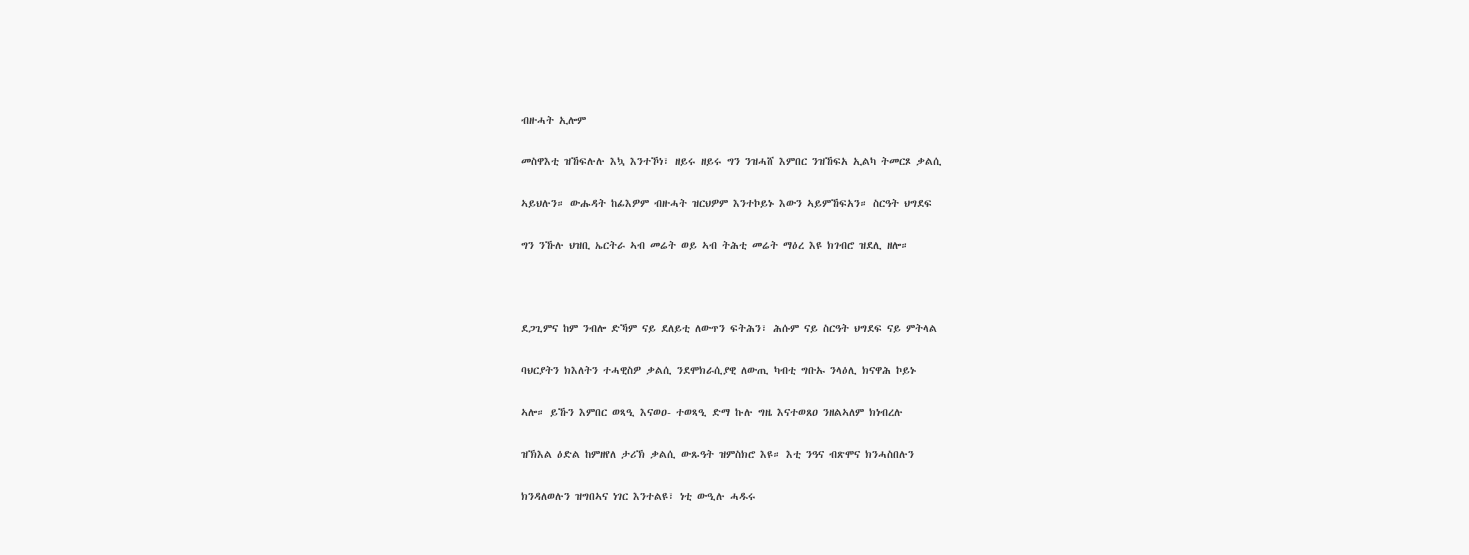ብዙሓት ኢሎም

መስዋእቲ ዝኸፍሉሉ እኳ እንተኾነ፣ ዘይሩ ዘይሩ ግን ንዝሓሸ እምበር ንዝኸፍአ ኢልካ ትመርጾ ቃልሲ

ኣይህሉን። ውሑዳት ከፊእዎም ብዙሓት ዝርህዎም እንተኮይኑ እውን ኣይምኸፍአን። ስርዓት ህግደፍ

ግን ንኹሉ ህዝቢ ኤርትራ ኣብ መሬት ወይ ኣብ ትሕቲ መሬት ማዕረ እዩ ክገብሮ ዝደሊ ዘሎ።



ደጋጊምና ከም ንብሎ ድኻም ናይ ደለይቲ ለውጥን ፍትሕን፣ ሕሱም ናይ ስርዓት ህግደፍ ናይ ምትላል

ባህርያትን ክእለትን ተሓዊስዎ ቃልሲ ንደሞክራሲያዊ ለውጢ ካብቲ ግቡኡ ንላዕሊ ክናዋሕ ኮይኑ

ኣሎ። ይኹን እምበር ወጻዒ እናወዐ- ተወጻዒ ድማ ኩሉ ግዜ እናተወጸዐ ንዘልኣለም ክነብረሉ

ዝኽእል ዕድል ከምዘየለ ታሪኽ ቃልሲ ውጹዓት ዝምስክሮ እዩ። እቲ ንዓና ብጽሞና ክንሓስበሉን

ክንዳለወሉን ዝግበኣና ነገር እንተልዩ፣ ነቲ ውዒሉ ሓዱሩ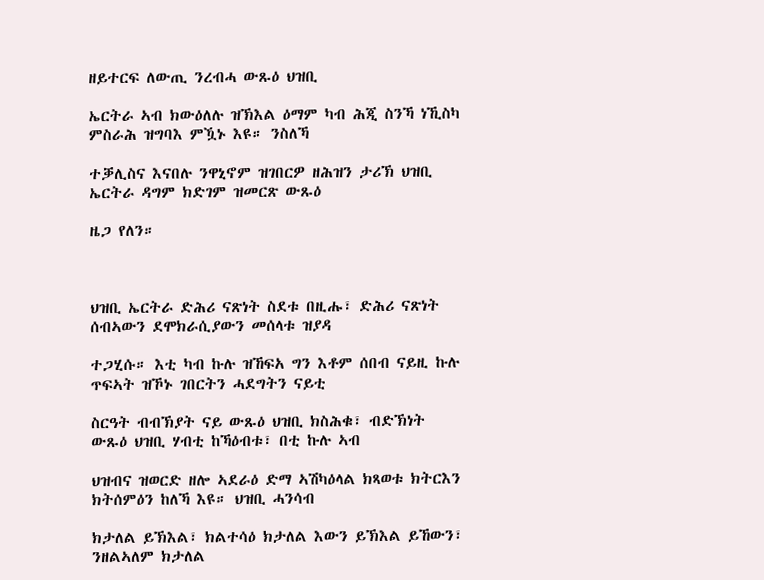ዘይተርፍ ለውጢ ንረብሓ ውጹዕ ህዝቢ

ኤርትራ ኣብ ክውዕለሉ ዝኽእል ዕማም ካብ ሕጂ ስንኻ ነኺስካ ምስራሕ ዝግባእ ምዃኑ እዩ። ንስለኻ

ተቓሊስና እናበሉ ንዋኒኖም ዝገበርዎ ዘሕዝን ታሪኽ ህዝቢ ኤርትራ ዳግም ክድገም ዝመርጽ ውጹዕ

ዜጋ የለን።



ህዝቢ ኤርትራ ድሕሪ ናጽነት ስደቱ በዚሑ፣ ድሕሪ ናጽነት ሰብኣውን ደሞክራሲያውን መሰላቱ ዝያዳ

ተጋሂሱ። እቲ ካብ ኩሉ ዝኸፍአ ግን እቶም ሰበብ ናይዚ ኩሉ ጥፍኣት ዝኾኑ ገበርትን ሓደግትን ናይቲ

ስርዓት ብብኽያት ናይ ውጹዕ ህዝቢ ክስሕቁ፣ ብድኽነት ውጹዕ ህዝቢ ሃብቲ ከኻዕብቱ፣ በቲ ኩሉ ኣብ

ህዝብና ዝወርድ ዘሎ ኣደራዕ ድማ ኣሽካዕላል ክጻወቱ ክትርእን ክትሰምዕን ከለኻ እዩ። ህዝቢ ሓንሳብ

ክታለል ይኽእል፣ ክልተሳዕ ክታለል እውን ይኽእል ይኸውን፣ ንዘልኣለም ክታለል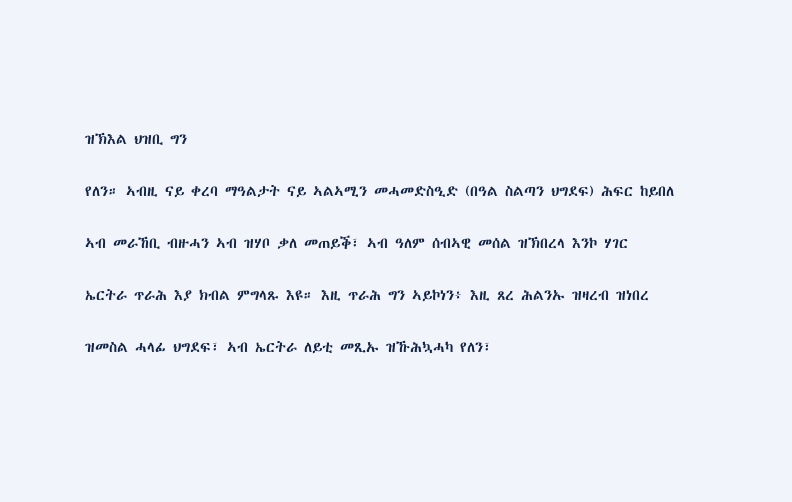ዝኽእል ህዝቢ ግን

የለን። ኣብዚ ናይ ቀረባ ማዓልታት ናይ ኣልኣሚን መሓመድስዒድ (በዓል ስልጣን ህግደፍ) ሕፍር ከይበለ

ኣብ መራኸቢ ብዙሓን ኣብ ዝሃቦ ቃለ መጠይቕ፣ ኣብ ዓለም ሰብኣዊ መሰል ዝኽበረላ እንኮ ሃገር

ኤርትራ ጥራሕ እያ ክብል ምግላጹ እዩ። እዚ ጥራሕ ግን ኣይኮነን፥ እዚ ጸረ ሕልንኡ ዝዛረብ ዝነበረ

ዝመስል ሓላፊ ህግደፍ፣ ኣብ ኤርትራ ለይቲ መጺኡ ዝኹሕኳሓካ የለን፣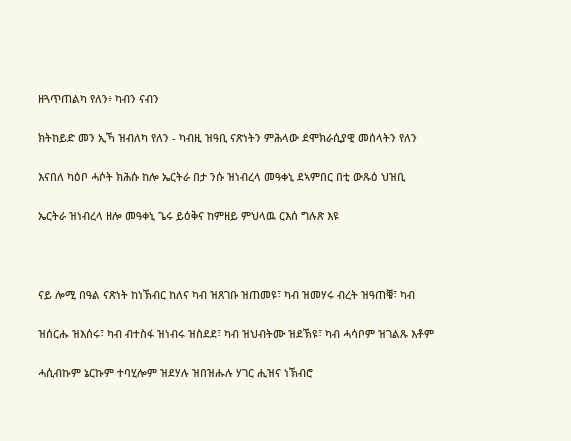ዘጓጥጠልካ የለን፥ ካብን ናብን

ክትከይድ መን ኢኻ ዝብለካ የለን - ካብዚ ዝዓቢ ናጽነትን ምሕላው ደሞክራሲያዊ መሰላትን የለን

እናበለ ካዕቦ ሓሶት ክሕሱ ከሎ ኤርትራ በታ ንሱ ዝነብረላ መዓቀኒ ደኣምበር በቲ ውጹዕ ህዝቢ

ኤርትራ ዝነብረላ ዘሎ መዓቀኒ ጌሩ ይዕቅና ከምዘይ ምህላዉ ርእሰ ግሉጽ እዩ



ናይ ሎሚ በዓል ናጽነት ከነኽብር ከለና ካብ ዝጸገቡ ዝጠመዩ፣ ካብ ዝመሃሩ ብረት ዝዓጠቑ፣ ካብ

ዝሰርሑ ዝእሰሩ፣ ካብ ብተስፋ ዝነብሩ ዝስደደ፣ ካብ ዝህብትሙ ዝደኽዩ፣ ካብ ሓሳቦም ዝገልጹ እቶም

ሓሲብኩም ኔርኩም ተባሂሎም ዝደሃሉ ዝበዝሑሉ ሃገር ሒዝና ነኽብሮ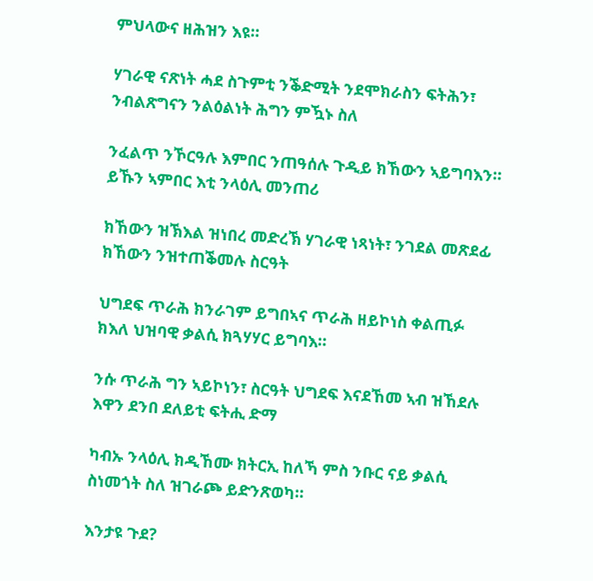ምህላውና ዘሕዝን እዩ።

ሃገራዊ ናጽነት ሓደ ስጉምቲ ንቕድሚት ንደሞክራስን ፍትሕን፣ ንብልጽግናን ንልዕልነት ሕግን ምዃኑ ስለ

ንፈልጥ ንኾርዓሉ እምበር ንጠዓሰሉ ጉዲይ ክኸውን ኣይግባእን። ይኹን ኣምበር እቲ ንላዕሊ መንጠሪ

ክኸውን ዝኽእል ዝነበረ መድረኽ ሃገራዊ ነጻነት፣ ንገደል መጽደፊ ክኸውን ንዝተጠቕመሉ ስርዓት

ህግደፍ ጥራሕ ክንራገም ይግበኣና ጥራሕ ዘይኮነስ ቀልጢፉ ክእለ ህዝባዊ ቃልሲ ክጓሃሃር ይግባእ።

ንሱ ጥራሕ ግን ኣይኮነን፣ ስርዓት ህግደፍ እናደኸመ ኣብ ዝኸደሉ እዋን ደንበ ደለይቲ ፍትሒ ድማ

ካብኡ ንላዕሊ ክዲኸሙ ክትርኢ ከለኻ ምስ ንቡር ናይ ቃልሲ ስነመጎት ስለ ዝገራጮ ይድንጽወካ።

እንታዩ ጉደ?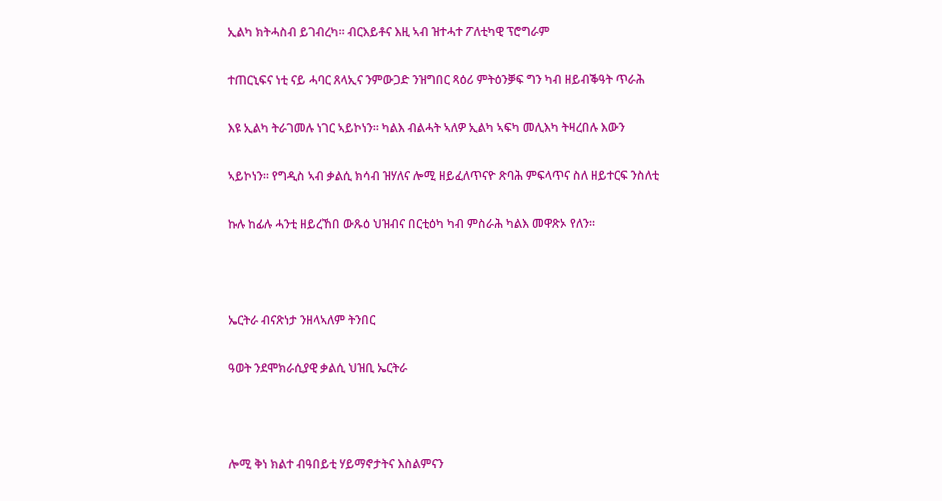ኢልካ ክትሓስብ ይገብረካ። ብርእይቶና እዚ ኣብ ዝተሓተ ፖለቲካዊ ፕሮግራም

ተጠርኒፍና ነቲ ናይ ሓባር ጸላኢና ንምውጋድ ንዝግበር ጻዕሪ ምትዕንቓፍ ግን ካብ ዘይብቕዓት ጥራሕ

እዩ ኢልካ ትራገመሉ ነገር ኣይኮነን። ካልእ ብልሓት ኣለዎ ኢልካ ኣፍካ መሊእካ ትዛረበሉ እውን

ኣይኮነን። የግዲስ ኣብ ቃልሲ ክሳብ ዝሃለና ሎሚ ዘይፈለጥናዮ ጽባሕ ምፍላጥና ስለ ዘይተርፍ ንስለቲ

ኩሉ ከፊሉ ሓንቲ ዘይረኸበ ውጹዕ ህዝብና በርቲዕካ ካብ ምስራሕ ካልእ መዋጽኦ የለን።



ኤርትራ ብናጽነታ ንዘላኣለም ትንበር

ዓወት ንደሞክራሲያዊ ቃልሲ ህዝቢ ኤርትራ



ሎሚ ቅነ ክልተ ብዓበይቲ ሃይማኖታትና እስልምናን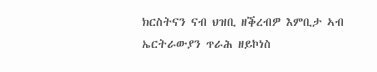ክርስትናን ናብ ህዝቢ ዘቕረብዎ እምቢታ ኣብ ኤርትራውያን ጥራሕ ዘይኮነስ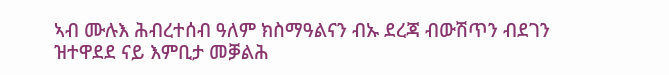ኣብ ሙሉእ ሕብረተሰብ ዓለም ክስማዓልናን ብኡ ደረጃ ብውሽጥን ብደገን ዝተዋደደ ናይ እምቢታ መቓልሕ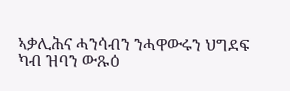ኣቃሊሕና ሓንሳብን ንሓዋውሩን ህግደፍ ካብ ዝባን ውጹዕ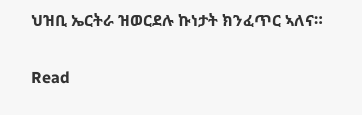ህዝቢ ኤርትራ ዝወርደሉ ኩነታት ክንፈጥር ኣለና።

Read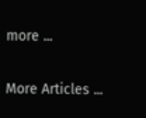more ...

More Articles ...